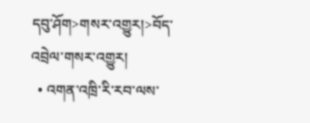དབུ་ཤོག>གསར་འགྱུར།>བོད་འབྲེལ་གསར་འགྱུར།
  • འགན་འཁྲི་རི་རབ་ལས་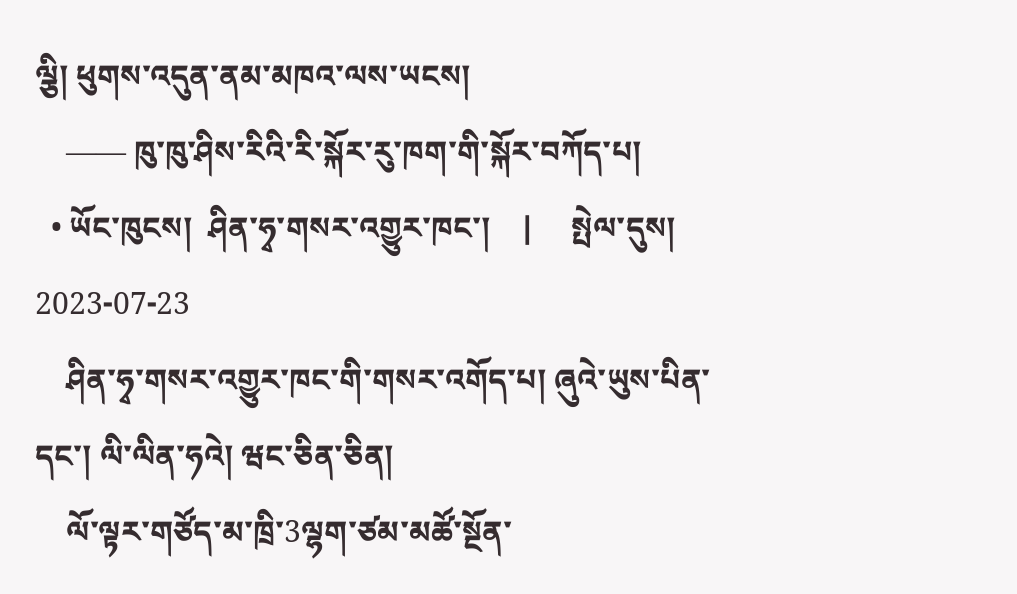ལྕི། ཕུགས་འདུན་ནམ་མཁའ་ལས་ཡངས།
    —— ཁུ་ཁུ་ཤིས་རིའི་རི་སྐོར་རུ་ཁག་གི་སྐོར་བཀོད་པ།
  • ཡོང་ཁུངས།  ཤིན་ཧྭ་གསར་འགྱུར་ཁང་།    |     སྤེལ་དུས།  2023-07-23
    ཤིན་ཧྭ་གསར་འགྱུར་ཁང་གི་གསར་འགོད་པ། ཞུའེ་ཡུས་པིན་དང་། ལི་ལིན་ཧའེ། ཝང་ཅིན་ཅིན།
    ལོ་ལྟར་གཙོད་མ་ཁྲི་3ལྷག་ཙམ་མཚོ་སྔོན་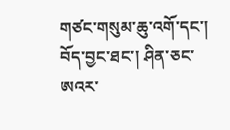གཙང་གསུམ་ཆུ་འགོ་དང་། བོད་བྱང་ཐང་། ཤིན་ཅང་ཨའར་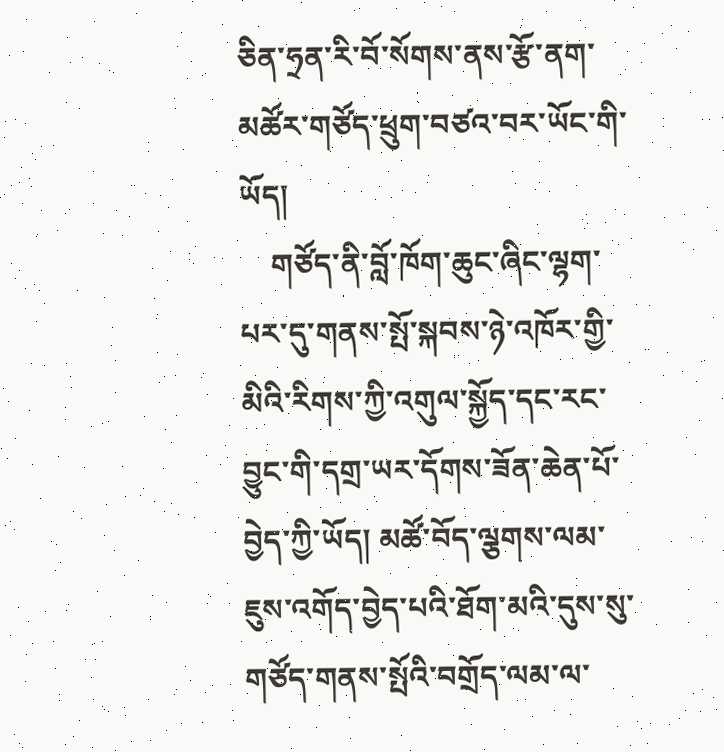ཅིན་ཧྲན་རི་བོ་སོགས་ནས་རྩོ་ནག་མཚོར་གཙོད་ཕྲུག་བཙའ་བར་ཡོང་གི་ཡོད།
    གཙོད་ནི་བློ་ཁོག་ཆུང་ཞིང་ལྷག་པར་དུ་གནས་སྤོ་སྐབས་ཉེ་འཁོར་གྱི་མིའི་རིགས་ཀྱི་འགུལ་སྐྱོད་དང་རང་བྱུང་གི་དགྲ་ཡར་དོགས་ཟོན་ཆེན་པོ་བྱེད་ཀྱི་ཡོད། མཚོ་བོད་ལྕགས་ལམ་ཇུས་འགོད་བྱེད་པའི་ཐོག་མའི་དུས་སུ་གཙོད་གནས་སྤོའི་བགྲོད་ལམ་ལ་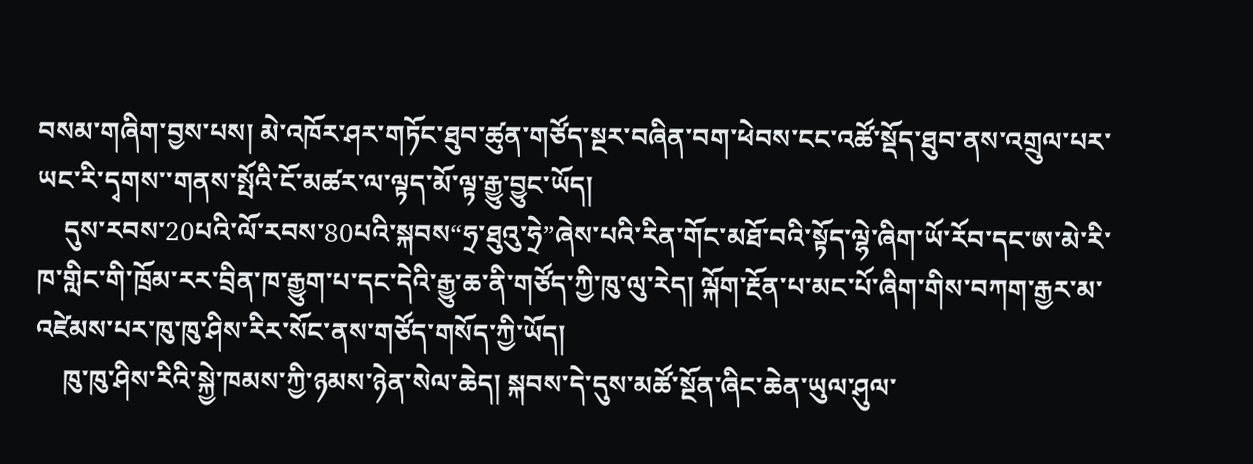བསམ་གཞིག་བྱས་པས། མེ་འཁོར་ཤར་གཏོང་ཐུབ་ཚུན་གཙོད་སྔར་བཞིན་བག་ཕེབས་ངང་འཚོ་སྡོད་ཐུབ་ནས་འགྲུལ་པར་ཡང་རི་དྭགས་་གནས་སྤོའི་ངོ་མཚར་ལ་ལྟད་མོ་ལྟ་རྒྱུ་བྱུང་ཡོད།
    དུས་རབས་20པའི་ལོ་རབས་80པའི་སྐབས“ཧྲ་ཐུའུ་ཧྲེ”ཞེས་པའི་རིན་གོང་མཐོ་བའི་སྟོད་ལྷེ་ཞིག་ཡོ་རོབ་དང་ཨ་མེ་རི་ཁ་གླིང་གི་ཁྲོམ་རར་བྲིན་ཁ་རྒྱུག་པ་དང་དེའི་རྒྱུ་ཆ་ནི་གཙོད་ཀྱི་ཁུ་ལུ་རེད། ལྐོག་རྔོན་པ་མང་པོ་ཞིག་གིས་བཀག་རྒྱར་མ་འཛེམས་པར་ཁུ་ཁུ་ཤིས་རིར་སོང་ནས་གཙོད་གསོད་ཀྱི་ཡོད།
    ཁུ་ཁུ་ཤིས་རིའི་སྐྱེ་ཁམས་ཀྱི་ཉམས་ཉེན་སེལ་ཆེད། སྐབས་དེ་དུས་མཚོ་སྔོན་ཞིང་ཆེན་ཡུལ་ཤུལ་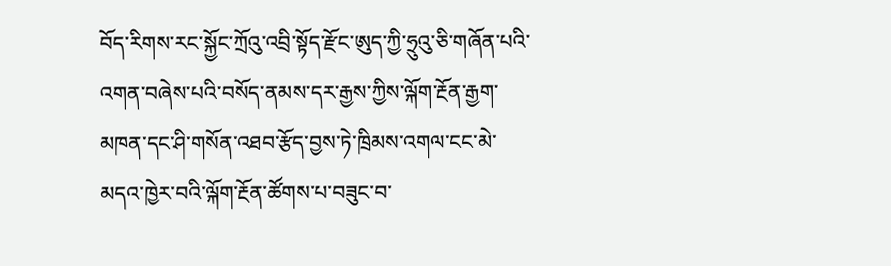བོད་རིགས་རང་སྐྱོང་ཀྲོའུ་འབྲི་སྟོད་རྫོང་ཨུད་ཀྱི་ཧྲུའུ་ཅི་གཞོན་པའི་འགན་བཞེས་པའི་བསོད་ནམས་དར་རྒྱས་ཀྱིས་ལྐོག་རྔོན་རྒྱག་མཁན་དང་ཤི་གསོན་འཐབ་རྩོད་བྱས་ཏེ་ཁྲིམས་འགལ་ངང་མེ་མདའ་ཁྱེར་བའི་ལྐོག་རྔོན་ཚོགས་པ་བཟུང་བ་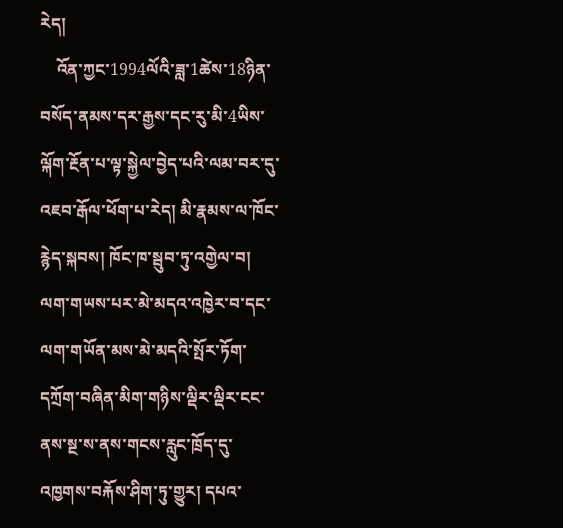རེད།
    འོན་ཀྱང་1994ལོའི་ཟླ་1ཚེས་18ཉིན་བསོད་ནམས་དར་རྒྱས་དང་རུ་མི་4ཡིས་ལྐོག་རྔོན་པ་ལྟ་སྐྱེལ་བྱེད་པའི་ལམ་བར་དུ་འཇབ་རྒོལ་ཕོག་པ་རེད། མི་རྣམས་ལ་ཁོང་རྙེད་སྐབས། ཁོང་ཁ་སྦུབ་ཏུ་འགྱེལ་བ། ལག་གཡས་པར་མེ་མདའ་འཁྱེར་བ་དང་ལག་གཡོན་མས་མེ་མདའི་སྤོར་ཏོག་དཀྲོག་བཞིན་མིག་གཉིས་ལྡིར་ལྡིར་ངང་ནས་སྔ་ས་ནས་གངས་རླུང་ཁྲོད་དུ་འཁྱགས་བརྐོས་ཤིག་ཏུ་གྱུར། དཔའ་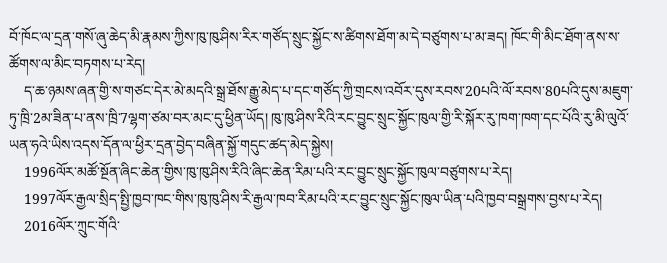བོ་ཁོང་ལ་དྲན་གསོ་ཞུ་ཆེད་མི་རྣམས་ཀྱིས་ཁུ་ཁུ་ཤིས་རིར་གཙོད་སྲུང་སྐྱོང་ས་ཚིགས་ཐོག་མ་དེ་བཙུགས་པ་མ་ཟད། ཁོང་གི་མིང་ཐོག་ནས་ས་ཚོགས་ལ་མིང་བཏགས་པ་རེད།
    ད་ཆ་ཉམས་ཞན་གྱི་ས་གཙང་དེར་མེ་མདའི་སྒྲ་ཐོས་རྒྱུ་མེད་པ་དང་གཙོད་ཀྱི་གྲངས་འབོར་དུས་རབས་20པའི་ལོ་རབས་80པའི་དུས་མཇུག་ཏུ་ཁྲི་2མ་ཟིན་པ་ནས་ཁྲི་7ལྷག་ཙམ་བར་མང་དུ་ཕྱིན་ཡོད། ཁུ་ཁུ་ཤིས་རིའི་རང་བྱུང་སྲུང་སྐྱོང་ཁུལ་གྱི་རི་སྐོར་རུ་ཁག་ཁག་དང་པོའི་རུ་མི་ལུའོ་ཡན་ཧའེ་ཡིས་འདས་དོན་ལ་ཕྱིར་དྲན་བྱེད་བཞིན་སྐྱོ་གདུང་ཚད་མེད་སྐྱེས།
    1996ལོར་མཚོ་སྔོན་ཞིང་ཆེན་གྱིས་ཁུ་ཁུ་ཤིས་རིའི་ཞིང་ཆེན་རིམ་པའི་རང་བྱུང་སྲུང་སྐྱོང་ཁུལ་བཙུགས་པ་རེད།
    1997ལོར་རྒྱལ་སྲིད་སྤྱི་ཁྱབ་ཁང་གིས་ཁུ་ཁུ་ཤིས་རི་རྒྱལ་ཁབ་རིམ་པའི་རང་བྱུང་སྲུང་སྐྱོང་ཁུལ་ཡིན་པའི་ཁྱབ་བསྒྲགས་བྱས་པ་རེད།
    2016ལོར་ཀྲུང་གོའི་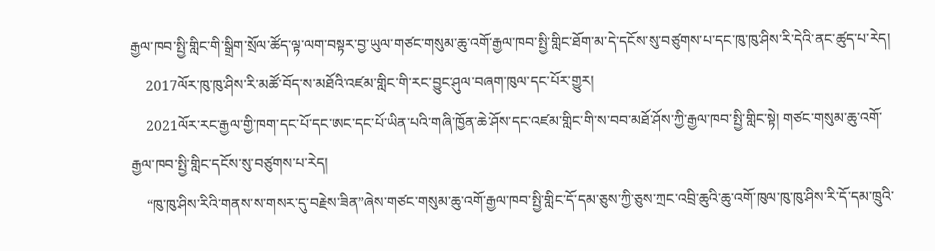རྒྱལ་ཁབ་སྤྱི་གླིང་གི་སྒྲིག་སྲོལ་ཚོད་ལྟ་ལག་བསྟར་བྱ་ཡུལ་གཙང་གསུམ་ཆུ་འགོ་རྒྱལ་ཁབ་སྤྱི་གླིང་ཐོག་མ་དེ་དངོས་སུ་བཙུགས་པ་དང་ཁུ་ཁུ་ཤིས་རི་དེའི་ནང་ཚུད་པ་རེད།
    2017ལོར་ཁུ་ཁུ་ཤིས་རི་མཚོ་བོད་ས་མཐོའི་འཛམ་གླིང་གི་རང་བྱུང་ཤུལ་བཞག་ཁུལ་དང་པོར་གྱུར།
    2021ལོར་རང་རྒྱལ་གྱི་ཁག་དང་པོ་དང་ཨང་དང་པོ་ཡིན་པའི་གཞི་ཁྱོན་ཆེ་ཤོས་དང་འཛམ་གླིང་གི་ས་བབ་མཐོ་ཤོས་ཀྱི་རྒྱལ་ཁབ་སྤྱི་གླིང་སྟེ། གཙང་གསུམ་ཆུ་འགོ་རྒྱལ་ཁབ་སྤྱི་གླིང་དངོས་སུ་བཙུགས་པ་རེད།
    “ཁུ་ཁུ་ཤིས་རིའི་གནས་ས་གསར་དུ་བརྗེས་ཟིན”ཞེས་གཙང་གསུམ་ཆུ་འགོ་རྒྱལ་ཁབ་སྤྱི་གླིང་དོ་དམ་ཅུས་ཀྱི་ཅུས་ཀྲང་འབྲི་ཆུའི་ཆུ་འགོ་ཁུལ་ཁུ་ཁུ་ཤིས་རི་དོ་དམ་ཁྲུའི་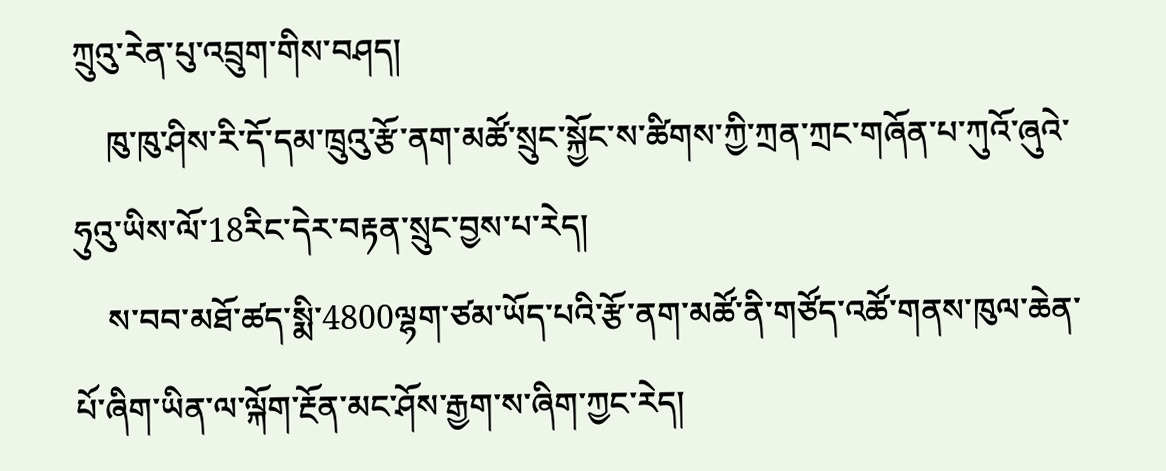ཀྲུའུ་རེན་པུ་འབྲུག་གིས་བཤད།
    ཁུ་ཁུ་ཤིས་རི་དོ་དམ་ཁྲུའུ་རྩོ་ནག་མཚོ་སྲུང་སྐྱོང་ས་ཚིགས་ཀྱི་ཀྲན་ཀྲང་གཞོན་པ་ཀུའོ་ཞུའེ་ཧུའུ་ཡིས་ལོ་18རིང་དེར་བརྟན་སྲུང་བྱས་པ་རེད།
    ས་བབ་མཐོ་ཚད་སྨི་4800ལྷག་ཙམ་ཡོད་པའི་རྩོ་ནག་མཚོ་ནི་གཙོད་འཚོ་གནས་ཁུལ་ཆེན་པོ་ཞིག་ཡིན་ལ་ལྐོག་རྔོན་མང་ཤོས་རྒྱག་ས་ཞིག་ཀྱང་རེད།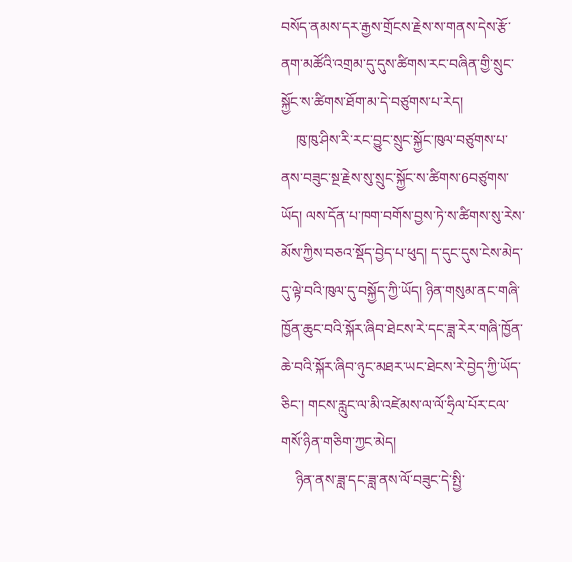བསོད་ནམས་དར་རྒྱས་གྲོངས་རྗེས་ས་གནས་དེས་རྩོ་ནག་མཚོའི་འགྲམ་དུ་དུས་ཚིགས་རང་བཞིན་གྱི་སྲུང་སྐྱོང་ས་ཚིགས་ཐོག་མ་དེ་བཙུགས་པ་རེད།
    ཁུ་ཁུ་ཤིས་རི་རང་བྱུང་སྲུང་སྐྱོང་ཁུལ་བཙུགས་པ་ནས་བཟུང་སྔ་རྗེས་སུ་སྲུང་སྐྱོང་ས་ཚིགས་6བཙུགས་ཡོད། ལས་དོན་པ་ཁག་བགོས་བྱས་ཏེ་ས་ཚིགས་སུ་རེས་མོས་ཀྱིས་བཅའ་སྡོད་བྱེད་པ་ཕུད། ད་དུང་དུས་ངེས་མེད་དུ་ལྟེ་བའི་ཁུལ་དུ་བསྐྱོད་ཀྱི་ཡོད། ཉིན་གསུམ་ནང་གཞི་ཁྱོན་ཆུང་བའི་སྐོར་ཞིབ་ཐེངས་རེ་དང་ཟླ་རེར་གཞི་ཁྱོན་ཆེ་བའི་སྐོར་ཞིབ་ཉུང་མཐར་ཡང་ཐེངས་རེ་བྱེད་ཀྱི་ཡོད་ཅིང་། གངས་རླུང་ལ་མི་འཛེམས་ལ་ལོ་ཧྲིལ་པོར་ངལ་གསོ་ཉིན་གཅིག་ཀྱང་མེད།
    ཉིན་ནས་ཟླ་དང་ཟླ་ནས་ལོ་བཟུང་དེ་སྤྱི་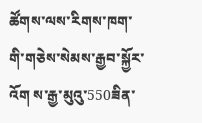ཚོགས་ལས་རིགས་ཁག་གི་གཅེས་སེམས་རྒྱབ་སྐྱོར་འོག ས་རྒྱ་མུའུ་550ཟིན་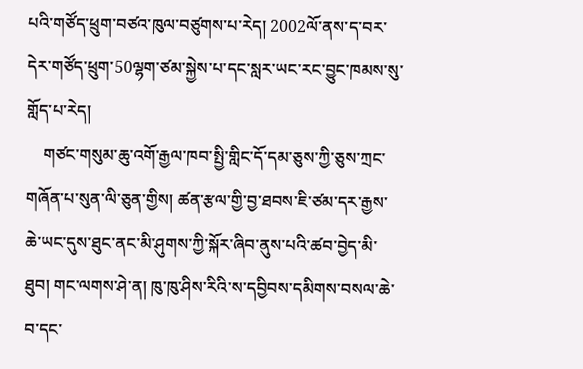པའི་གཙོད་ཕྲུག་བཙའ་ཁུལ་བཙུགས་པ་རེད། 2002ལོ་ནས་ད་བར་དེར་གཙོད་ཕྲུག་50ལྷག་ཙམ་སྐྱེས་པ་དང་སླར་ཡང་རང་བྱུང་ཁམས་སུ་གློད་པ་རེད།
    གཙང་གསུམ་ཆུ་འགོ་རྒྱལ་ཁབ་སྤྱི་གླིང་དོ་དམ་ཅུས་ཀྱི་ཅུས་ཀྲང་གཞོན་པ་སུན་ལི་ཅུན་གྱིས། ཚན་རྩལ་གྱི་བྱ་ཐབས་ཇི་ཙམ་དར་རྒྱས་ཆེ་ཡང་དུས་ཐུང་ནང་མི་ཤུགས་ཀྱི་སྐོར་ཞིབ་ནུས་པའི་ཚབ་བྱེད་མི་ཐུབ། གང་ལགས་ཤེ་ན། ཁུ་ཁུ་ཤིས་རིའི་ས་དབྱིབས་དམིགས་བསལ་ཆེ་བ་དང་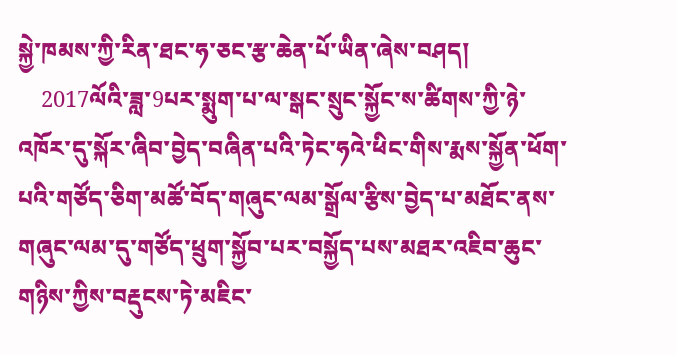སྐྱེ་ཁམས་ཀྱི་རིན་ཐང་ཧ་ཅང་རྩ་ཆེན་པོ་ཡིན་ཞེས་བཤད།
    2017ལོའི་ཟླ་9པར་སྨུག་པ་ལ་སྒང་སྲུང་སྐྱོང་ས་ཚིགས་ཀྱི་ཉེ་འཁོར་དུ་སྐོར་ཞིབ་བྱེད་བཞིན་པའི་ཏེང་ཧའེ་ཕིང་གིས་རྨས་སྐྱོན་ཕོག་པའི་གཙོད་ཅིག་མཚོ་བོད་གཞུང་ལམ་སྒྲོལ་རྩིས་བྱེད་པ་མཐོང་ནས་གཞུང་ལམ་དུ་གཙོད་ཕྲུག་སྐྱོབ་པར་བསྐྱོད་པས་མཐར་འཇིབ་ཆུང་གཉིས་ཀྱིས་བརྡུངས་ཏེ་མཇིང་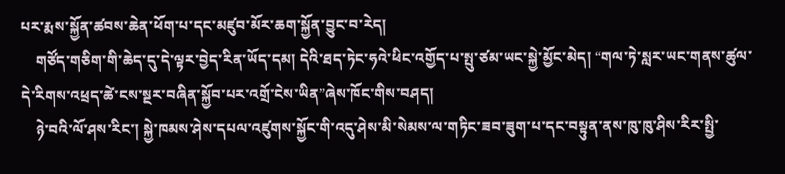པར་རྨས་སྐྱོན་ཚབས་ཆེན་ཕོག་པ་དང་མཛུབ་མོར་ཆག་སྐྱོན་བྱུང་བ་རེད།
    གཙོད་གཅིག་གི་ཆེད་དུ་དེ་ལྟར་བྱེད་རིན་ཡོད་དམ། དེའི་ཐད་ཏེང་ཧའེ་ཕིང་འགྱོད་པ་སྤུ་ཙམ་ཡང་སྐྱེ་མྱོང་མེད། “གལ་ཏེ་སླར་ཡང་གནས་ཚུལ་དེ་རིགས་འཕྲད་ཚེ་ངས་སྔར་བཞིན་སྐྱོབ་པར་འགྲོ་ངེས་ཡིན”ཞེས་ཁོང་གིས་བཤད།
    ཉེ་བའི་ལོ་ཤས་རིང་། སྐྱེ་ཁམས་ཤེས་དཔལ་འཛུགས་སྐྱོང་གི་འདུ་ཤེས་མི་སེམས་ལ་གཏིང་ཟབ་ཟུག་པ་དང་བསྟུན་ནས་ཁུ་ཁུ་ཤིས་རིར་སྤྱི་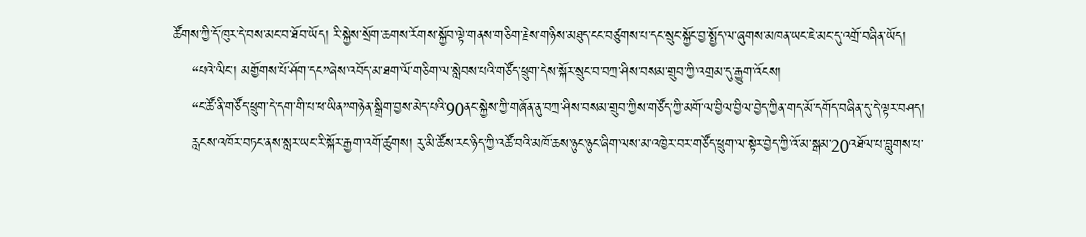ཚོགས་ཀྱི་དོ་ཁུར་དེ་བས་མང་བ་ཐོབ་ཡོད། རི་སྐྱེས་སྲོག་ཆགས་རོགས་སྐྱོབ་ལྟེ་གནས་གཅིག་རྗེས་གཉིས་མཐུད་ངང་བཙུགས་པ་དང་སྲུང་སྐྱོང་བྱ་སྤྱོད་ལ་ཞུགས་མཁན་ཡང་ཇེ་མང་དུ་འགྲོ་བཞིན་ཡོད།
    “པའེ་ལིང་། མགྱོགས་པོ་ཤོག་དང”ཞེས་འབོད་མ་ཐག་ལོ་གཅིག་ལ་སླེབས་པའི་གཙོད་ཕྲུག་དེས་སྐོར་སྲུང་བ་བཀྲ་ཤིས་བསམ་གྲུབ་ཀྱི་འགྲམ་དུ་རྒྱུག་འོངས།
    “ང་ཚོ་ནི་གཙོད་ཕྲུག་དེ་དག་གི་པ་ཕ་ཡིན”གཉེན་སྒྲིག་བྱས་མེད་པའི་90ནང་སྐྱེས་ཀྱི་གཞོན་ནུ་བཀྲ་ཤིས་བསམ་གྲུབ་ཀྱིས་གཙོད་ཀྱི་མགོ་ལ་བྱིལ་བྱིལ་བྱེད་ཀྱིན་གད་མོ་དགོད་བཞིན་དུ་དེ་ལྟར་བཤད།
    རླངས་འཁོར་བཏང་ནས་སླར་ཡང་རི་སྐོར་རྒྱག་འགོ་ཚུགས། རུ་མི་ཚོས་རང་ཉིད་ཀྱི་འཚོ་བའི་མཁོ་ཆས་ཉུང་ཉུང་ཞིག་ལས་མ་འཁྱེར་བར་གཙོད་ཕྲུག་ལ་སྟེར་བྱེད་ཀྱི་འོ་མ་སྒམ་20འཐོལ་པ་བླུགས་པ་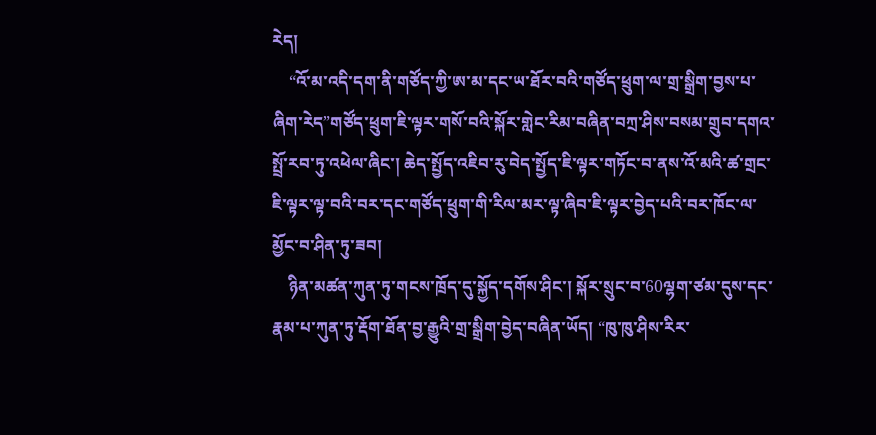རེད།
    “འོ་མ་འདི་དག་ནི་གཙོད་ཀྱི་ཨ་མ་དང་ཡ་ཐོར་བའི་གཙོད་ཕྲུག་ལ་གྲ་སྒྲིག་བྱས་པ་ཞིག་རེད”གཙོད་ཕྲུག་ཇི་ལྟར་གསོ་བའི་སྐོར་གླེང་རིམ་བཞིན་བཀྲ་ཤིས་བསམ་གྲུབ་དགའ་སྤྲོ་རབ་ཏུ་འཕེལ་ཞིང་། ཆེད་སྤྱོད་འཇིབ་རུ་བེད་སྤྱོད་ཇི་ལྟར་གཏོང་བ་ནས་འོ་མའི་ཚ་གྲང་ཇི་ལྟར་ལྟ་བའི་བར་དང་གཙོད་ཕྲུག་གི་རིལ་མར་ལྟ་ཞིབ་ཇི་ལྟར་བྱེད་པའི་བར་ཁོང་ལ་མྱོང་བ་ཤིན་ཏུ་ཟབ།
    ཉིན་མཚན་ཀུན་ཏུ་གངས་ཁྲོད་དུ་སྐྱོད་དགོས་ཤིང་། སྐོར་སྲུང་བ་60ལྷག་ཙམ་དུས་དང་རྣམ་པ་ཀུན་ཏུ་རྡོག་ཐོན་བྱ་རྒྱུའི་གྲ་སྒྲིག་བྱེད་བཞིན་ཡོད། “ཁུ་ཁུ་ཤིས་རིར་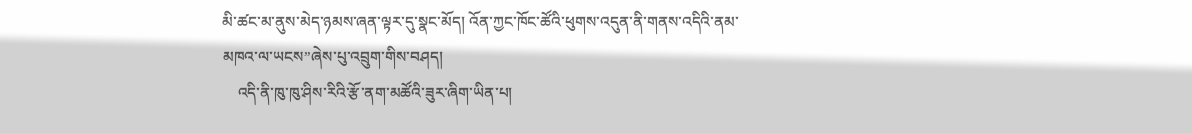མི་ཚང་མ་ནུས་མེད་ཉམས་ཞན་ལྟར་དུ་སྣང་མོད། འོན་ཀྱང་ཁོང་ཚོའི་ཕུགས་འདུན་ནི་གནས་འདིའི་ནམ་མཁའ་ལ་ཡངས”ཞེས་པུ་འབྲུག་གིས་བཤད།
    འདི་ནི་ཁུ་ཁུ་ཤིས་རིའི་རྩོ་ནག་མཚོའི་ཟུར་ཞིག་ཡིན་པ།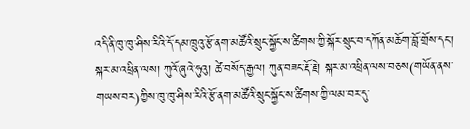འདི་ནི་ཁུ་ཁུ་ཤིས་རིའི་དོ་དམ་ཁྲུའུ་རྩོ་ནག་མཚོའི་སྲུང་སྐྱོང་ས་ཚིགས་ཀྱི་སྐོར་སྲུང་བ་དཀོན་མཆོག་བློ་གྲོས་དང་། སྐར་མ་འཕྲིན་ལས། ཀུའོ་ཞུའེ་ཧུའུ། ཚེ་བསོད་རྒྱལ། ཀུན་བཟང་རྡོ་རྗེ། སྐར་མ་འཕྲིན་ལས་བཅས(གཡོན་ནས་གཡས་བར)ཀྱིས་ཁུ་ཁུ་ཤིས་རིའི་རྩོ་ནག་མཚོའི་སྲུང་སྐྱོང་ས་ཚིགས་ཀྱི་ལམ་བར་དུ་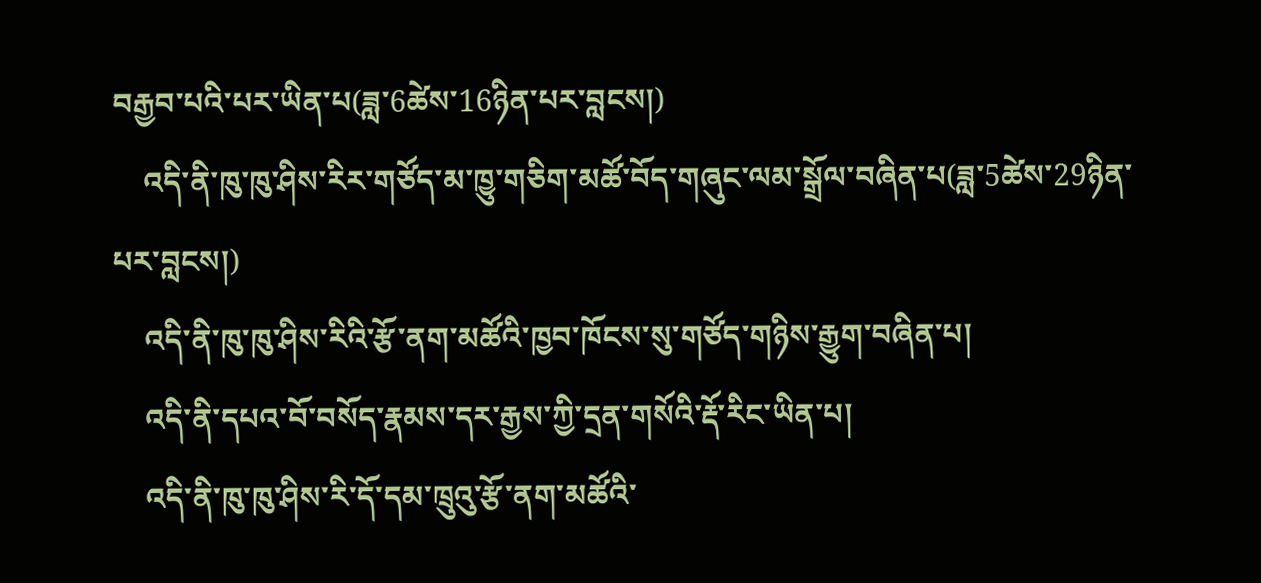བརྒྱབ་པའི་པར་ཡིན་པ(ཟླ་6ཚེས་16ཉིན་པར་བླངས།)
    འདི་ནི་ཁུ་ཁུ་ཤིས་རིར་གཙོད་མ་ཁྱུ་གཅིག་མཚོ་བོད་གཞུང་ལམ་སྒྲོལ་བཞིན་པ(ཟླ་5ཚེས་29ཉིན་པར་བླངས།)
    འདི་ནི་ཁུ་ཁུ་ཤིས་རིའི་རྩོ་ནག་མཚོའི་ཁྱབ་ཁོངས་སུ་གཙོད་གཉིས་རྒྱུག་བཞིན་པ།
    འདི་ནི་དཔའ་བོ་བསོད་རྣམས་དར་རྒྱས་ཀྱི་དྲན་གསོའི་རྡོ་རིང་ཡིན་པ།
    འདི་ནི་ཁུ་ཁུ་ཤིས་རི་དོ་དམ་ཁྲུའུ་རྩོ་ནག་མཚོའི་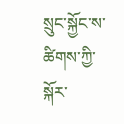སྲུང་སྐྱོང་ས་ཚིགས་ཀྱི་སྐོར་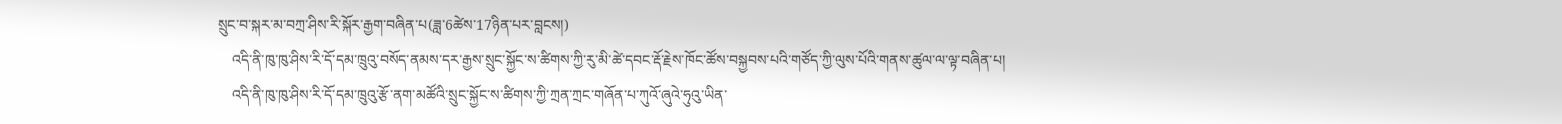སྲུང་བ་སྐར་མ་བཀྲ་ཤིས་རི་སྐོར་རྒྱག་བཞིན་པ(ཟླ་6ཚེས་17ཉིན་པར་བླངས།)
    འདི་ནི་ཁུ་ཁུ་ཤིས་རི་དོ་དམ་ཁྲུའུ་བསོད་ནམས་དར་རྒྱས་སྲུང་སྐྱོང་ས་ཚིགས་ཀྱི་རུ་མི་ཚེ་དབང་རྡོ་རྗེས་ཁོང་ཚོས་བསྐྱབས་པའི་གཙོད་ཀྱི་ལུས་པོའི་གནས་ཚུལ་ལ་ལྟ་བཞིན་པ།
    འདི་ནི་ཁུ་ཁུ་ཤིས་རི་དོ་དམ་ཁྲུའུ་རྩོ་ནག་མཚོའི་སྲུང་སྐྱོང་ས་ཚིགས་ཀྱི་ཀྲན་ཀྲང་གཞོན་པ་ཀུའོ་ཞུའེ་ཧུའུ་ཡིན་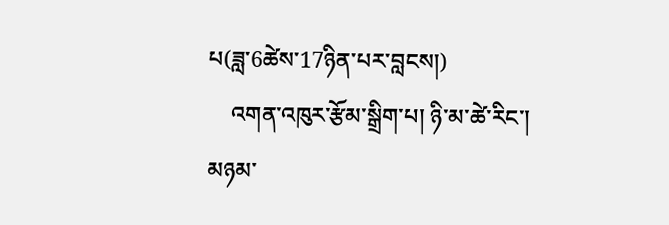པ(ཟླ་6ཚེས་17ཉིན་པར་བླངས།)
    འགན་འཁུར་རྩོམ་སྒྲིག་པ། ཉི་མ་ཚེ་རིང་།
མཉམ་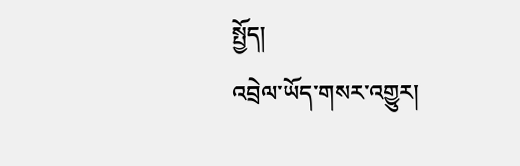སྤྱོད།
འབྲེལ་ཡོད་གསར་འགྱུར།